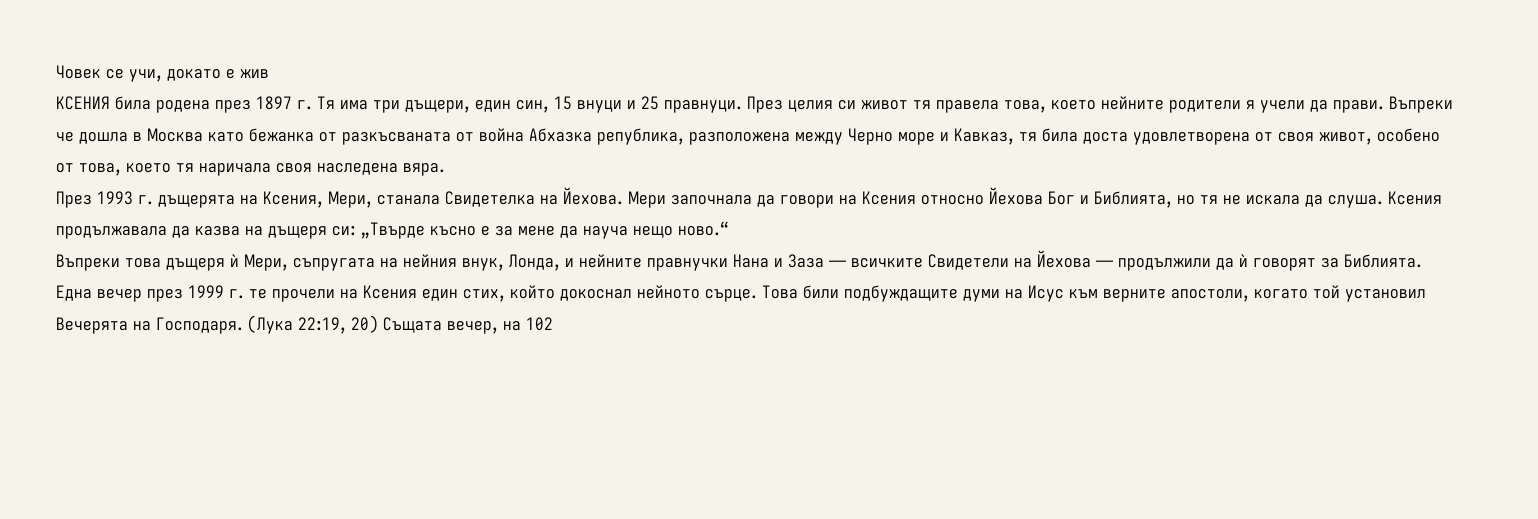Човек се учи, докато е жив
КСЕНИЯ била родена през 1897 г. Тя има три дъщери, един син, 15 внуци и 25 правнуци. През целия си живот тя правела това, което нейните родители я учели да прави. Въпреки че дошла в Москва като бежанка от разкъсваната от война Абхазка република, разположена между Черно море и Кавказ, тя била доста удовлетворена от своя живот, особено от това, което тя наричала своя наследена вяра.
През 1993 г. дъщерята на Ксения, Мери, станала Свидетелка на Йехова. Мери започнала да говори на Ксения относно Йехова Бог и Библията, но тя не искала да слуша. Ксения продължавала да казва на дъщеря си: „Твърде късно е за мене да науча нещо ново.“
Въпреки това дъщеря ѝ Мери, съпругата на нейния внук, Лонда, и нейните правнучки Нана и Заза — всичките Свидетели на Йехова — продължили да ѝ говорят за Библията. Една вечер през 1999 г. те прочели на Ксения един стих, който докоснал нейното сърце. Това били подбуждащите думи на Исус към верните апостоли, когато той установил Вечерята на Господаря. (Лука 22:19, 20) Същата вечер, на 102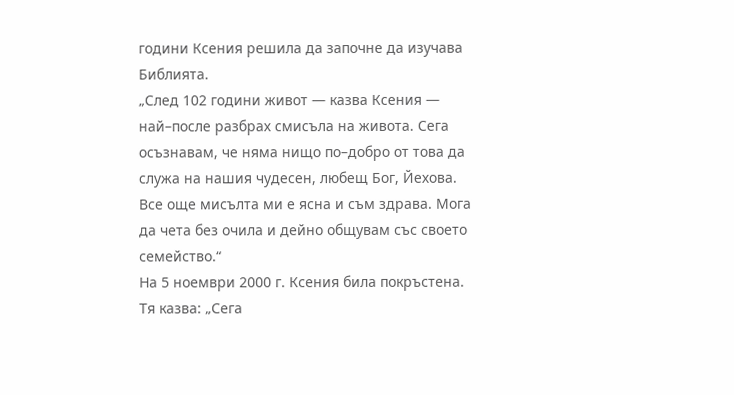години Ксения решила да започне да изучава Библията.
„След 102 години живот — казва Ксения — най–после разбрах смисъла на живота. Сега осъзнавам, че няма нищо по–добро от това да служа на нашия чудесен, любещ Бог, Йехова. Все още мисълта ми е ясна и съм здрава. Мога да чета без очила и дейно общувам със своето семейство.“
На 5 ноември 2000 г. Ксения била покръстена. Тя казва: „Сега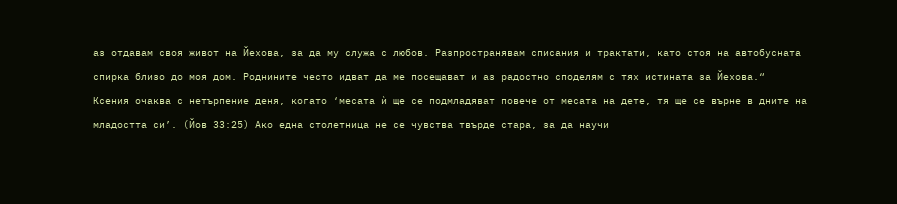аз отдавам своя живот на Йехова, за да му служа с любов. Разпространявам списания и трактати, като стоя на автобусната спирка близо до моя дом. Роднините често идват да ме посещават и аз радостно споделям с тях истината за Йехова.“
Ксения очаква с нетърпение деня, когато ‘месата ѝ ще се подмладяват повече от месата на дете, тя ще се върне в дните на младостта си’. (Йов 33:25) Ако една столетница не се чувства твърде стара, за да научи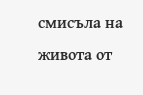смисъла на живота от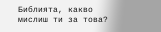Библията, какво мислиш ти за това?